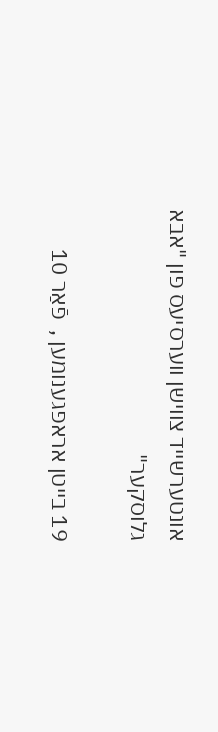אונטערשייד צווישן ווערסיעס פון "אבא גלוסקער"

19 בייטן אראפגענומען ,  פֿאַר 10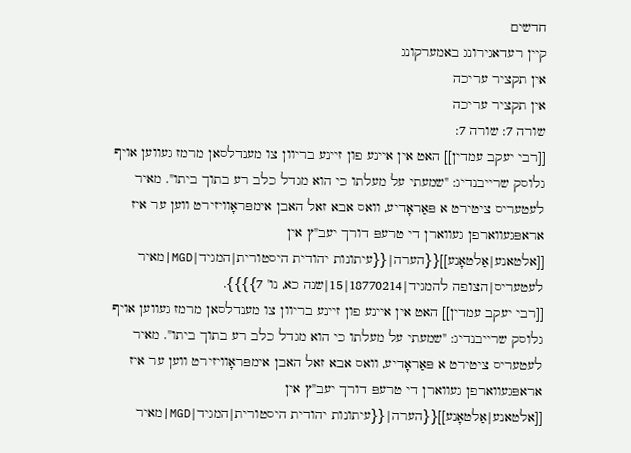חדשים
קיין רעדאגירונג באמערקונג
אין תקציר עריכה
אין תקציר עריכה
שורה 7: שורה 7:
[[רבי יעקב עמדין]] האט אין איינע פון זיינע בריוון צו מענדלסאן מרמז געווען אויף גלוסק שרייבנדיג: "שמעתי על מעלתו כי הוא מגדל כלב רע בתוך ביתו". מאיר לעטעריס ציטירט א פּאַראָדיע, וואס אבא זאל האבן אימפּראָוויזירט ווען ער איז אראפּגעווארפן געווארן די טרעפּ דורך יעב"ץ אין [[אלטאנע|אַלטאָנע]]{{הערה|{{עיתונות יהודית היסטורית|המגיד|MGD|מאיר לעטעריס|הצופה להמגיד|18770214|15|שנה כא, נו' 7}}}}.
[[רבי יעקב עמדין]] האט אין איינע פון זיינע בריוון צו מענדלסאן מרמז געווען אויף גלוסק שרייבנדיג: "שמעתי על מעלתו כי הוא מגדל כלב רע בתוך ביתו". מאיר לעטעריס ציטירט א פּאַראָדיע, וואס אבא זאל האבן אימפּראָוויזירט ווען ער איז אראפּגעווארפן געווארן די טרעפּ דורך יעב"ץ אין [[אלטאנע|אַלטאָנע]]{{הערה|{{עיתונות יהודית היסטורית|המגיד|MGD|מאיר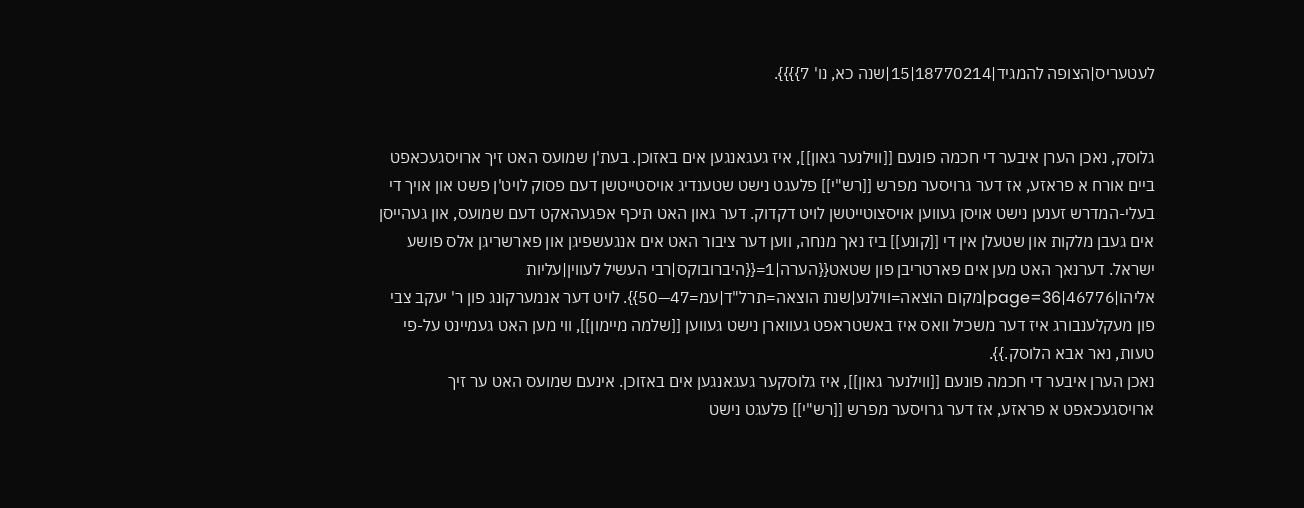לעטעריס|הצופה להמגיד|18770214|15|שנה כא, נו' 7}}}}.


גלוסק, נאכן הערן איבער די חכמה פונעם [[ווילנער גאון]], איז געגאנגען אים באזוכן. בעת'ן שמועס האט זיך ארויסגעכאפט ביים אורח א פראזע, אז דער גרויסער מפרש [[רש"י]] פלעגט נישט שטענדיג אויסטייטשן דעם פסוק לויט'ן פשט און אויך די בעלי-המדרש זענען נישט אויסן געווען אויסצוטייטשן לויט דקדוק. דער גאון האט תיכף אפגעהאקט דעם שמועס, און געהייסן אים געבן מלקות און שטעלן אין די [[קונע]] ביז נאך מנחה, ווען דער ציבור האט אים אנגעשפיגן און פארשריגן אלס פושע ישראל. דערנאך האט מען אים פארטריבן פון שטאט{{הערה|1={{היברובוקס|רבי העשיל לעווין|עליות אליהו|46776|page=36|מקום הוצאה=ווילנע|שנת הוצאה=תרל"ד|עמ=47—50}}. לויט דער אנמערקונג פון ר' יעקב צבי פון מעקלענבורג איז דער משכיל וואס איז באשטראפט געווארן נישט געווען [[שלמה מיימון]], ווי מען האט געמיינט על-פי טעות, נאר אבא הלוסק.}}.
נאכן הערן איבער די חכמה פונעם [[ווילנער גאון]], איז גלוסקער געגאנגען אים באזוכן. אינעם שמועס האט ער זיך ארויסגעכאפט א פראזע, אז דער גרויסער מפרש [[רש"י]] פלעגט נישט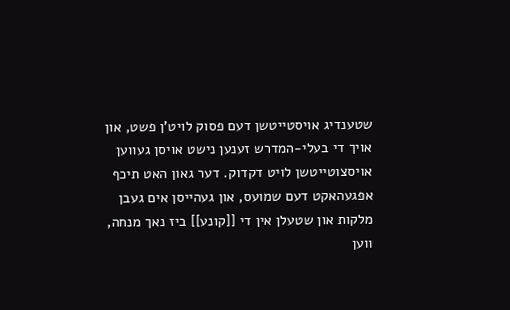שטענדיג אויסטייטשן דעם פסוק לויט'ן פשט, און אויך די בעלי-המדרש זענען נישט אויסן געווען אויסצוטייטשן לויט דקדוק. דער גאון האט תיכף אפגעהאקט דעם שמועס, און געהייסן אים געבן מלקות און שטעלן אין די [[קונע]] ביז נאך מנחה, ווען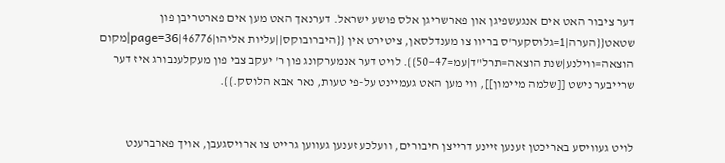דער ציבור האט אים אנגעשפיגן און פארשריגן אלס פושע ישראל. דערנאך האט מען אים פארטריבן פון שטאט{{הערה|1=גלוסקער'ס בריוו צו מענדלסאן, ציטירט אין {{היברובוקס||עליות אליהו|46776|page=36|מקום הוצאה=ווילנע|שנת הוצאה=תרל"ד|עמ=47—50}}. לויט דער אנמערקונג פון ר' יעקב צבי פון מעקלענבורג איז דער שרייבער נישט [[שלמה מיימון]], ווי מען האט געמיינט על-פי טעות, נאר אבא הלוסק.}}.


לויט געוויסע באריכטן זענען זיינע דרייצן חיבורים, וועלכע זענען געווען גרייט צו ארויסגעבן, אויך פארברענט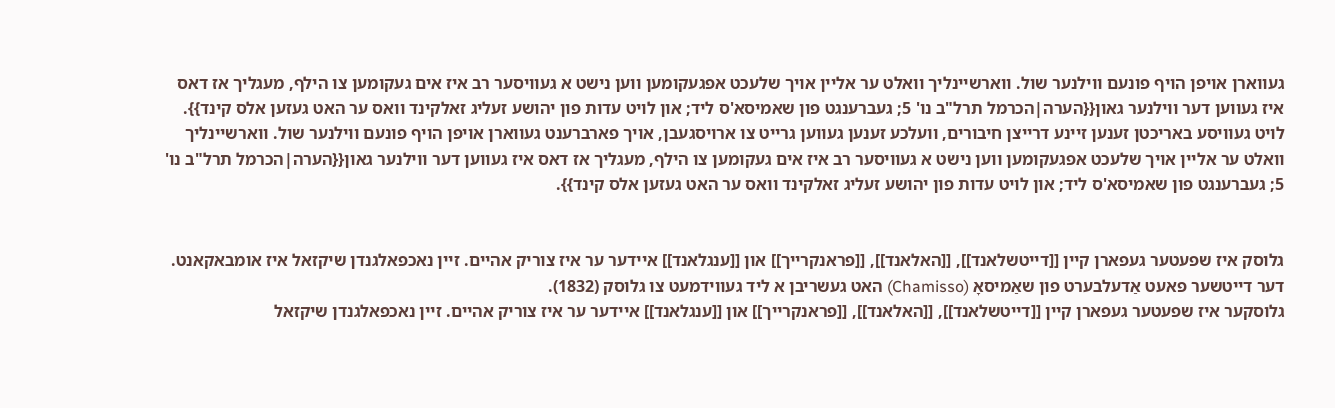געווארן אויפן הויף פונעם ווילנער שול. ווארשיינליך וואלט ער אליין אויך שלעכט אפגעקומען ווען נישט א געוויסער רב איז אים געקומען צו הילף, מעגליך אז דאס איז געווען דער ווילנער גאון{{הערה|הכרמל תרל"ב נו' 5; געברענגט פון שאמיסא'ס ליד; און לויט עדות פון יהושע זעליג זאלקינד וואס ער האט געזען אלס קינד}}.
לויט געוויסע באריכטן זענען זיינע דרייצן חיבורים, וועלכע זענען געווען גרייט צו ארויסגעבן, אויך פארברענט געווארן אויפן הויף פונעם ווילנער שול. ווארשיינליך וואלט ער אליין אויך שלעכט אפגעקומען ווען נישט א געוויסער רב איז אים געקומען צו הילף, מעגליך אז דאס איז געווען דער ווילנער גאון{{הערה|הכרמל תרל"ב נו' 5; געברענגט פון שאמיסא'ס ליד; און לויט עדות פון יהושע זעליג זאלקינד וואס ער האט געזען אלס קינד}}.


גלוסק איז שפעטער געפארן קיין [[דייטשלאנד]], [[האלאנד]], [[פראנקרייך]] און [[ענגלאנד]] איידער ער איז צוריק אהיים. זיין נאכפאלגנדן שיקזאל איז אומבאקאנט. דער דייטשער פּאעט אַדעלבערט פון שאַמיסאָ (Chamisso) האט געשריבן א ליד געווידמעט צו גלוסק (1832).
גלוסקער איז שפעטער געפארן קיין [[דייטשלאנד]], [[האלאנד]], [[פראנקרייך]] און [[ענגלאנד]] איידער ער איז צוריק אהיים. זיין נאכפאלגנדן שיקזאל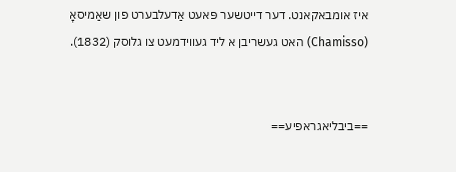איז אומבאקאנט. דער דייטשער פּאעט אַדעלבערט פון שאַמיסאָ (Chamisso) האט געשריבן א ליד געווידמעט צו גלוסק (1832).


==ביבליאגראפיע==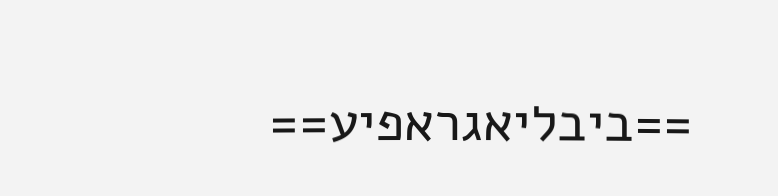==ביבליאגראפיע==